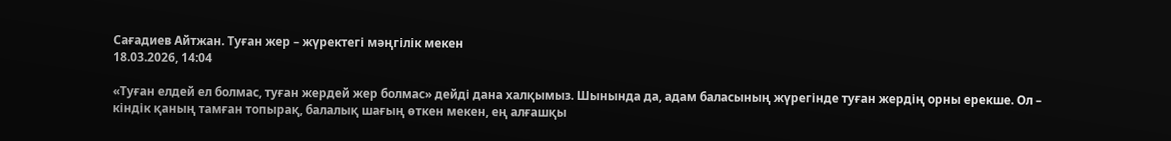Сағадиев Айтжан. Туған жер – жүректегі мәңгілік мекен
18.03.2026, 14:04

«Туған елдей ел болмас, туған жердей жер болмас» дейді дана халқымыз. Шынында да, адам баласының жүрегінде туған жердің орны ерекше. Ол – кіндік қаның тамған топырақ, балалық шағың өткен мекен, ең алғашқы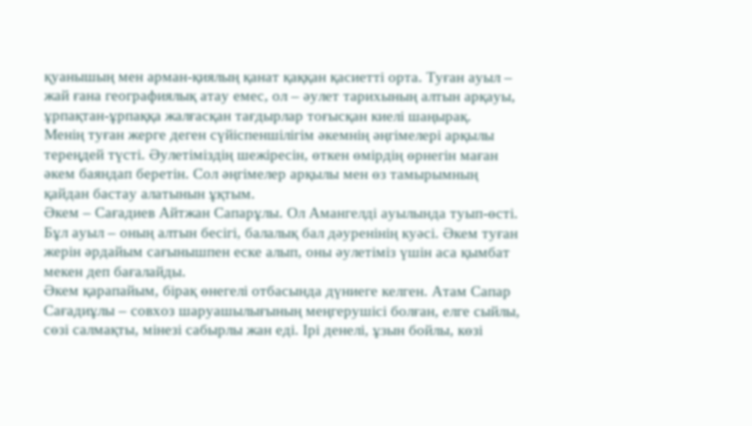қуанышың мен арман-қиялың қанат қаққан қасиетті орта. Туған ауыл – жай ғана географиялық атау емес, ол – әулет тарихының алтын арқауы, ұрпақтан-ұрпаққа жалғасқан тағдырлар тоғысқан киелі шаңырақ.
Менің туған жерге деген сүйіспеншілігім әкемнің әңгімелері арқылы тереңдей түсті. Әулетіміздің шежіресін, өткен өмірдің өрнегін маған әкем баяндап беретін. Сол әңгімелер арқылы мен өз тамырымның қайдан бастау алатынын ұқтым.
Әкем – Сағадиев Айтжан Сапарұлы. Ол Амангелді ауылында туып-өсті. Бұл ауыл – оның алтын бесігі, балалық бал дәуренінің куәсі. Әкем туған жерін әрдайым сағынышпен еске алып, оны әулетіміз үшін аса қымбат мекен деп бағалайды.
Әкем қарапайым, бірақ өнегелі отбасында дүниеге келген. Атам Сапар Сағадиұлы – совхоз шаруашылығының меңгерушісі болған, елге сыйлы, сөзі салмақты, мінезі сабырлы жан еді. Ірі денелі, ұзын бойлы, көзі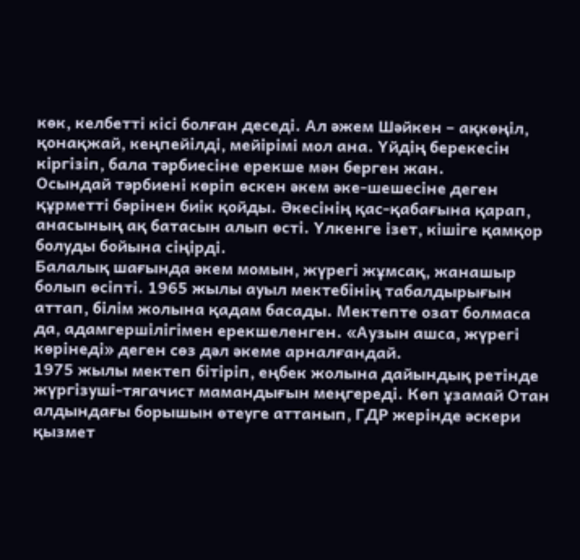көк, келбетті кісі болған деседі. Ал әжем Шәйкен – ақкөңіл, қонақжай, кеңпейілді, мейірімі мол ана. Үйдің берекесін кіргізіп, бала тәрбиесіне ерекше мән берген жан.
Осындай тәрбиені көріп өскен әкем әке-шешесіне деген құрметті бәрінен биік қойды. Әкесінің қас-қабағына қарап, анасының ақ батасын алып өсті. Үлкенге ізет, кішіге қамқор болуды бойына сіңірді.
Балалық шағында әкем момын, жүрегі жұмсақ, жанашыр болып өсіпті. 1965 жылы ауыл мектебінің табалдырығын аттап, білім жолына қадам басады. Мектепте озат болмаса да, адамгершілігімен ерекшеленген. «Аузын ашса, жүрегі көрінеді» деген сөз дәл әкеме арналғандай.
1975 жылы мектеп бітіріп, еңбек жолына дайындық ретінде жүргізуші-тягачист мамандығын меңгереді. Көп ұзамай Отан алдындағы борышын өтеуге аттанып, ГДР жерінде әскери қызмет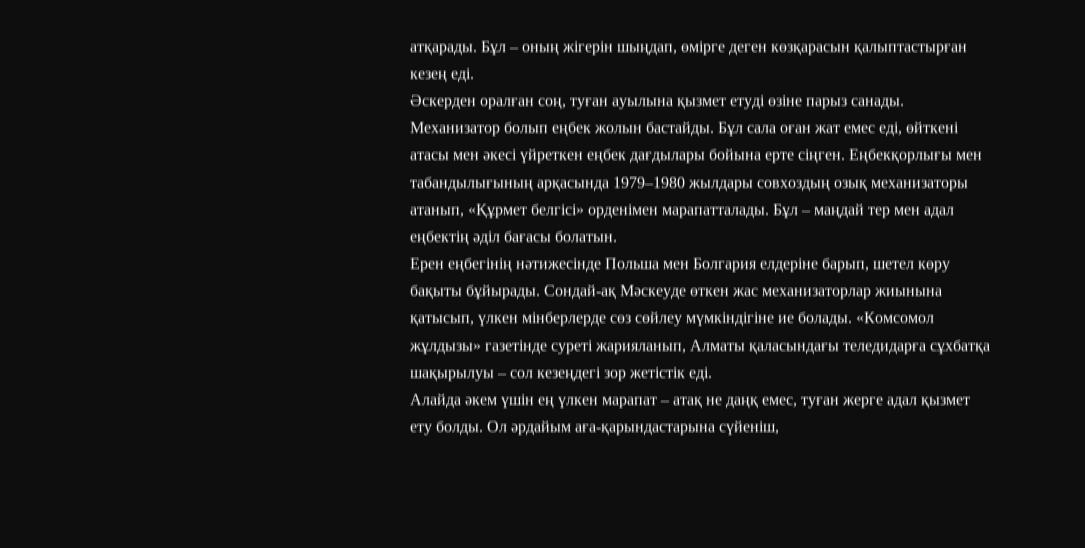атқарады. Бұл – оның жігерін шыңдап, өмірге деген көзқарасын қалыптастырған кезең еді.
Әскерден оралған соң, туған ауылына қызмет етуді өзіне парыз санады. Механизатор болып еңбек жолын бастайды. Бұл сала оған жат емес еді, өйткені атасы мен әкесі үйреткен еңбек дағдылары бойына ерте сіңген. Еңбекқорлығы мен табандылығының арқасында 1979–1980 жылдары совхоздың озық механизаторы атанып, «Құрмет белгісі» орденімен марапатталады. Бұл – маңдай тер мен адал еңбектің әділ бағасы болатын.
Ерен еңбегінің нәтижесінде Польша мен Болгария елдеріне барып, шетел көру бақыты бұйырады. Сондай-ақ Мәскеуде өткен жас механизаторлар жиынына қатысып, үлкен мінберлерде сөз сөйлеу мүмкіндігіне ие болады. «Комсомол жұлдызы» газетінде суреті жарияланып, Алматы қаласындағы теледидарға сұхбатқа шақырылуы – сол кезеңдегі зор жетістік еді.
Алайда әкем үшін ең үлкен марапат – атақ не даңқ емес, туған жерге адал қызмет ету болды. Ол әрдайым аға-қарындастарына сүйеніш,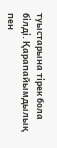туыстарына тірек бола білді. Қарапайымдылық пен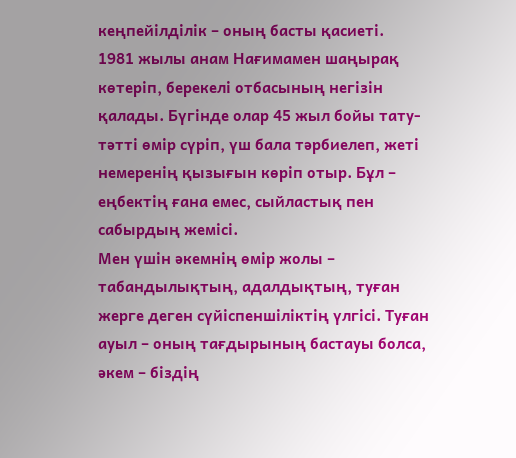кеңпейілділік – оның басты қасиеті.
1981 жылы анам Нағимамен шаңырақ көтеріп, берекелі отбасының негізін қалады. Бүгінде олар 45 жыл бойы тату-тәтті өмір сүріп, үш бала тәрбиелеп, жеті немеренің қызығын көріп отыр. Бұл – еңбектің ғана емес, сыйластық пен сабырдың жемісі.
Мен үшін әкемнің өмір жолы – табандылықтың, адалдықтың, туған жерге деген сүйіспеншіліктің үлгісі. Туған ауыл – оның тағдырының бастауы болса, әкем – біздің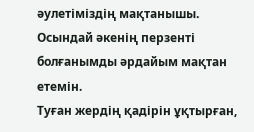әулетіміздің мақтанышы. Осындай әкенің перзенті болғанымды әрдайым мақтан етемін.
Туған жердің қадірін ұқтырған,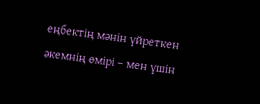еңбектің мәнін үйреткен әкемнің өмірі – мен үшін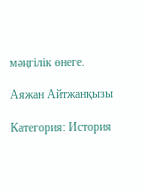мәңгілік өнеге.

Аяжан Айтжанқызы

Категория: История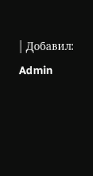| Добавил: Admin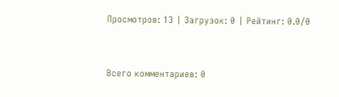Просмотров: 13 | Загрузок: 0 | Рейтинг: 0.0/0


Всего комментариев: 0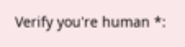Verify you're human *: